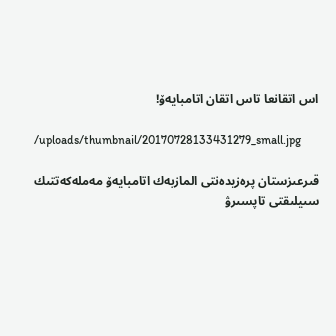اس اتقانعا تاس اتقان اتامبايەۆ!

/uploads/thumbnail/20170728133431279_small.jpg

قىرعىزستان پرەزيدەنتى المازبەك اتامبايەۆ مەملەكەتتىك سىيلىقتى تاپسىرۋ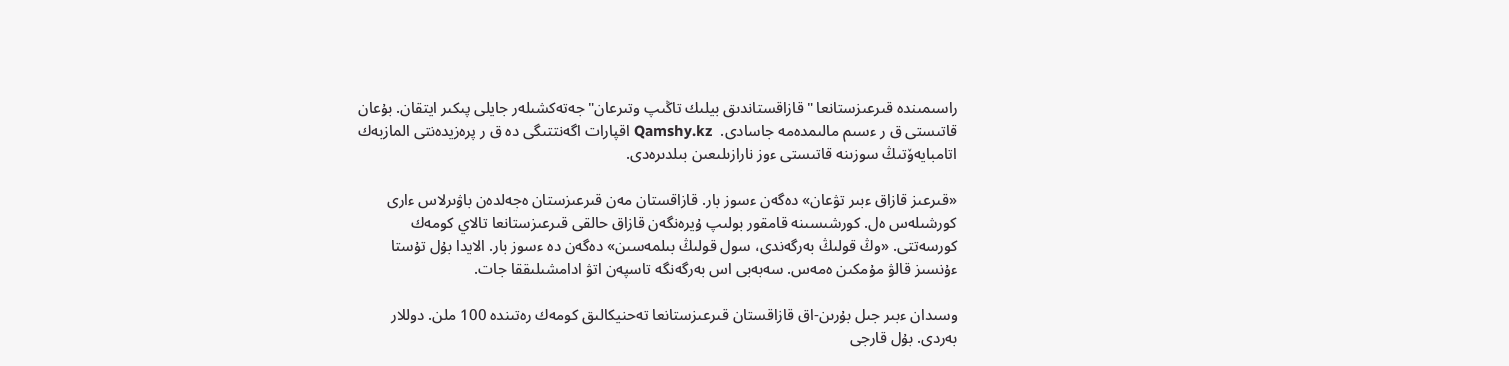راسىمىندە قىرعىزستانعا "قازاقستاندىق بيلىك تاڭىپ وتىرعان" جەتەكشىلەر جايلى پىكىر ايتقان. بۇعان قاتىستى ق ر ءسىم مالىمدەمە جاسادى.  Qamshy.kz اقپارات اگەنتتىگى دە ق ر پرەزيدەنتى المازبەك اتامبايەۆتىڭ سوزىنە قاتىستى ءوز نارازىلىعىن بىلدىرەدى.

«قىرعىز قازاق ءبىر تۋعان» دەگەن ءسوز بار. قازاقستان مەن قىرعىزستان ەجەلدەن باۋىرلاس ءارى كورشىلەس ەل. كورشىسىنە قامقور بولىپ ۇيرەنگەن قازاق حالقى قىرعىزستانعا تالاي كومەك كورسەتتى. «وڭ قولىڭ بەرگەندى، سول قولىڭ بىلمەسىن» دەگەن دە ءسوز بار. الايدا بۇل تۇستا ءۇنسىز قالۋ مۇمكىن ەمەس. سەبەبى اس بەرگەنگە تاسپەن اتۋ ادامشىلىققا جات.

وسىدان ءبىر جىل بۇرىن-اق قازاقستان قىرعىزستانعا تەحنيكالىق كومەك رەتىندە 100 ملن. دوللار بەردى. بۇل قارجى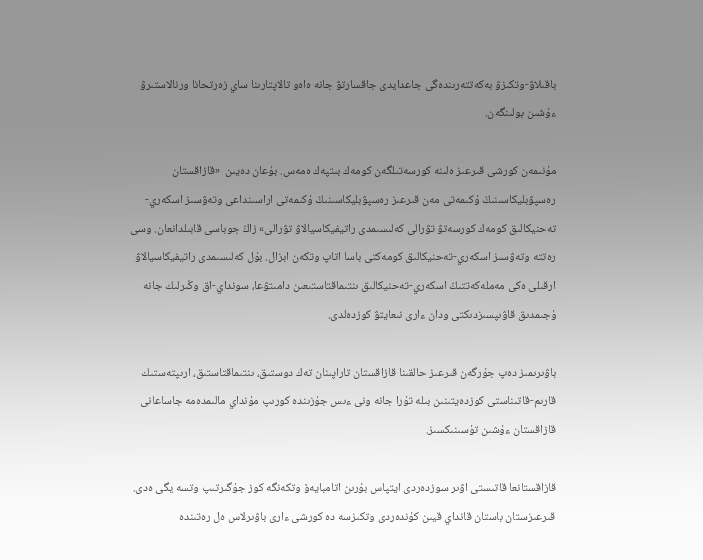باقىلاۋ-وتكىزۋ بەكەتتەرىندەگى جاعدايدى جاقسارتۋ جانە ەاەو تالاپتارىنا ساي زەرتحانا ورنالاستىرۋ ءۇشىن بولىنگەن.

مۇنىمەن كورشى قىرعىز ەلىنە كورسەتىلگەن كومەك بىتپەك ەمەس. بۇعان دەيىن  «قازاقستان رەسپۋبليكاسىنىڭ ۇكىمەتى مەن قىرعىز رەسپۋبليكاسىنىڭ ۇكىمەتى اراسىنداعى وتەۋسىز اسكەري-تەحنيكالىق كومەك كورسەتۋ تۋرالى كەلىسىمدى راتيفيكاسيالاۋ تۋرالى» زاڭ جوباسى قابىلدانعان. وسى رەتتە وتەۋسىز اسكەري-تەحنيكالىق كومەكتى باسا اتاپ وتكەن ابزال. بۇل كەلىسىمدى راتيفيكاسيالاۋ ارقىلى ەكى مەملەكەتتىڭ اسكەري-تەحنيكالىق ىنتىماقتاستىعىن دامىتۋعا، سونداي-اق وڭىرلىك جانە ۇجىمدىق قاۋىپسىزدىكتى ودان ءارى نىعايتۋ كوزدەلدى.

باۋىرىمىز دەپ جۇرگەن قىرعىز حالقىنا قازاقستان تاراپىنان تەك دوستىق، ىنتىماقتاستىق، ارىپتەستىك قارىم-قاتىناستى كوزدەيتىنىن بىلە تۇرا جانە ونى ءىس جۇزىندە كورىپ مۇنداي مالىمدەمە جاساعانى قازاقستان ءۇشىن تۇسىنىكسىز.

قازاقستانعا قاتىستى اۋىر سوزدەردى ايتپاس بۇرىن اتامبايەۆ وتكەنگە كوز جۇگىرتىپ وتسە يگى ەدى. قىرعىزستان باستان قانداي قيىن كۇندەردى وتكىزسە دە كورشى ءارى باۋىرلاس ەل رەتىندە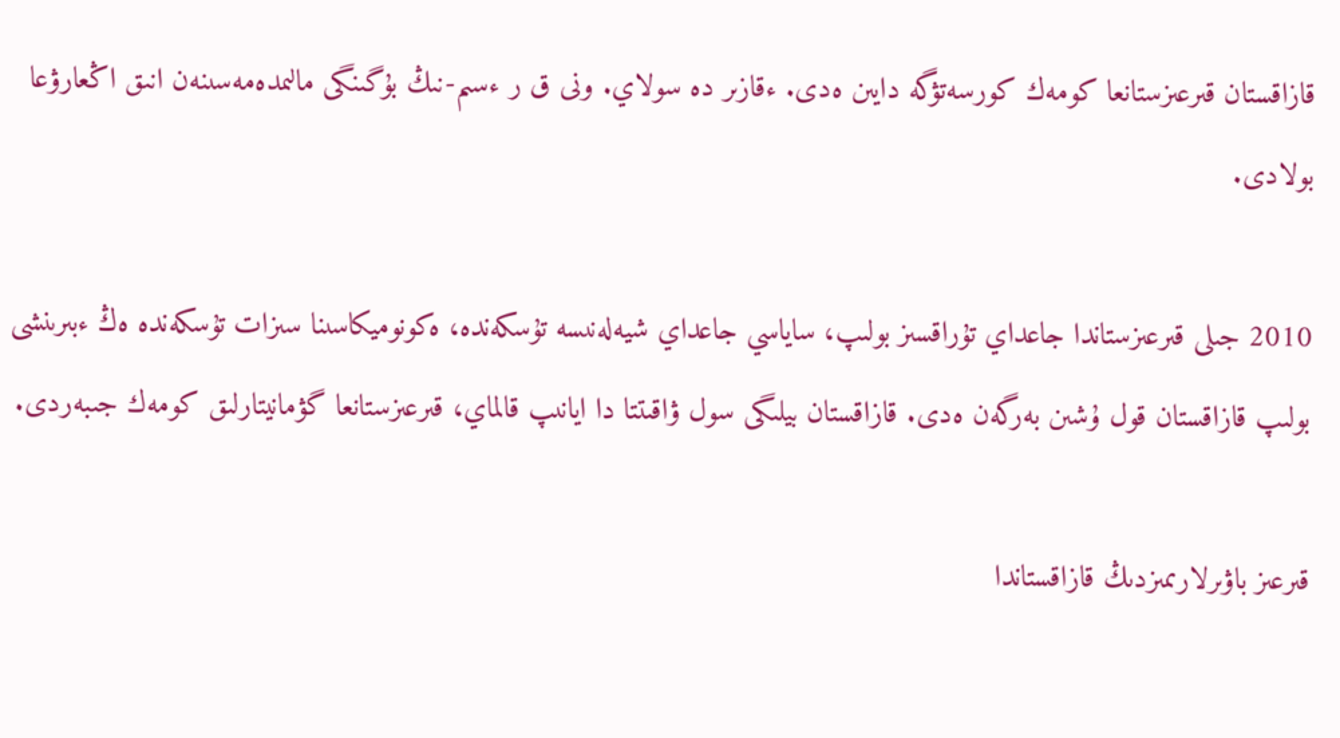قازاقستان قىرعىزستانعا كومەك كورسەتۋگە دايىن ەدى. ءقازىر دە سولاي. ونى ق ر ءسىم-نىڭ بۇگىنگى مالىمدەمەسىنەن انىق اڭعارۋعا بولادى.

2010 جىلى قىرعىزستاندا جاعداي تۇراقسىز بولىپ، ساياسي جاعداي شيەلەنىسە تۇسكەندە، ەكونوميكاسىنا سىزات تۇسكەندە ەڭ ءبىرىنشى بولىپ قازاقستان قول ۇشىن بەرگەن ەدى. قازاقستان بيلىگى سول ۋاقىتتا دا ايانىپ قالماي، قىرعىزستانعا گۋمانيتارلىق كومەك جىبەردى.

قىرعىز باۋىرلارىمىزدىڭ قازاقستاندا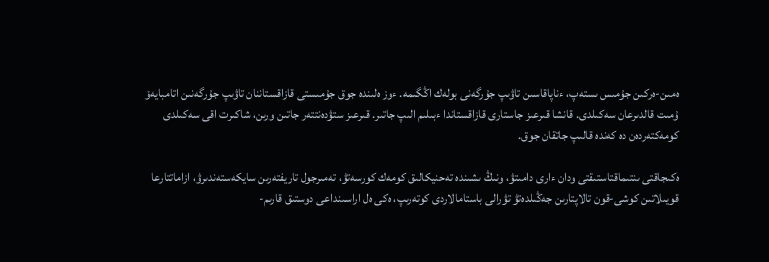ەمىن-ەركىن جۇمىس ىستەپ، ءناپاقاسىن تاۋىپ جۇرگەنى بولەك اڭگىمە. ءوز ەلىندە جوق جۇمىستى قازاقستاننان تاۋىپ جۇرگەنىن اتامبايەۆ ۇمىت قالدىرعان سەكىلدى. قانشا قىرعىز جاستارى قازاقستاندا ءبىلىم الىپ جاتىر. قىرعىز ستۋدەنتتەر جاتىن ورىن، شاكىرت اقى سەكىلدى كومەكتەردەن دە كەندە قالىپ جاتقان جوق.

ەكىجاقتى ىنتىماقتاستىقتى ودان ءارى دامىتۋ، ونىڭ ىشىندە تەحنيكالىق كومەك كورسەتۋ، تەمىرجول تاريفتەرىن سايكەستەندىرۋ، ازاماتتارعا قويىلاتىن كوشى-قون تالاپتارىن جەڭىلدەتۋ تۋرالى باستامالاردى كوتەرىپ، ەكى ەل اراسىنداعى دوستىق قارىم-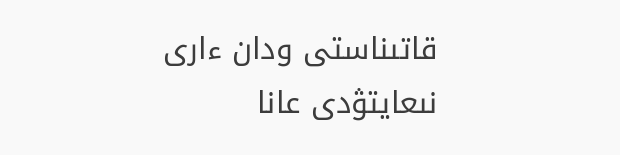قاتىناستى ودان ءارى نىعايتۋدى عانا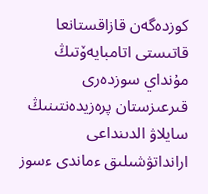كوزدەگەن قازاقستانعا قاتىستى اتامبايەۆتىڭ مۇنداي سوزدەرى قىرعىزستان پرەزيدەنتىنىڭ سايلاۋ الدىنداعى ارانداتۋشىلىق ءماندى ءسوز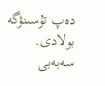دەپ تۇسىنۋگە بولادى. سەبەبى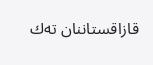قازاقستاننان تەك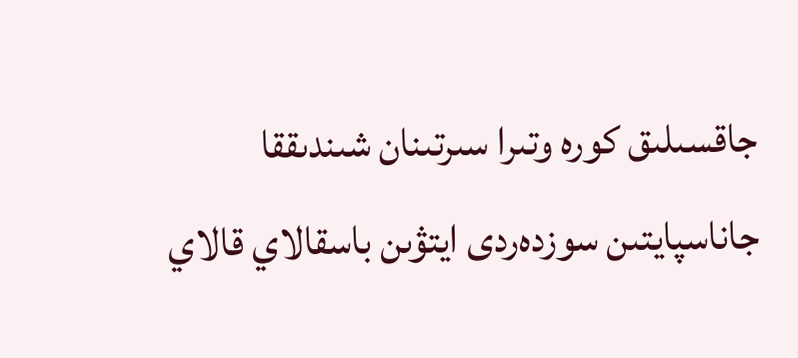جاقسىلىق كورە وتىرا سىرتىنان شىندىققا جاناسپايتىن سوزدەردى ايتۋىن باسقالاي قالاي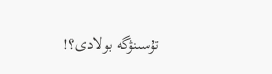تۇسىنۋگە بولادى؟!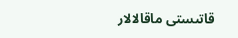قاتىستى ماقالالار